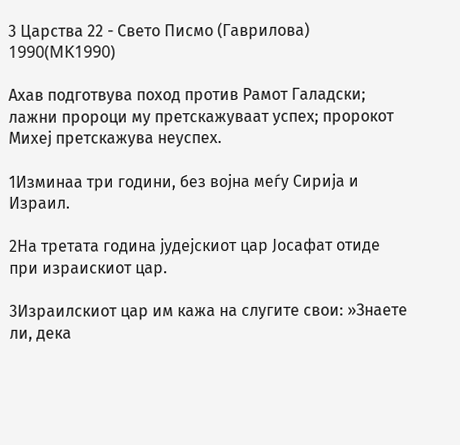3 Царства 22 - Свето Писмо (Гаврилова) 1990(MK1990)

Ахав подготвува поход против Рамот Галадски; лажни пророци му претскажуваат успех; пророкот Михеј претскажува неуспех.

1Изминаа три години, без војна меѓу Сирија и Израил.

2На третата година јудејскиот цар Јосафат отиде при израискиот цар.

3Израилскиот цар им кажа на слугите свои: »Знаете ли, дека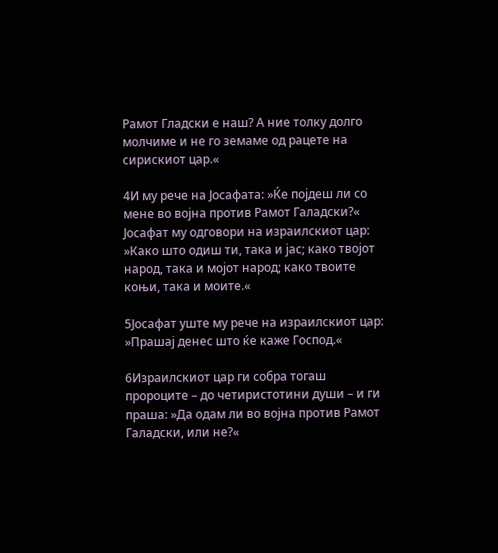Рамот Гладски е наш? А ние толку долго молчиме и не го земаме од рацете на сирискиот цар.«

4И му рече на Јосафата: »Ќе појдеш ли со мене во војна против Рамот Галадски?« Јосафат му одговори на израилскиот цар: »Како што одиш ти, така и јас; како твојот народ, така и мојот народ; како твоите коњи, така и моите.«

5Јосафат уште му рече на израилскиот цар: »Прашај денес што ќе каже Господ.«

6Израилскиот цар ги собра тогаш пророците – до четиристотини души – и ги праша: »Да одам ли во војна против Рамот Галадски, или не?«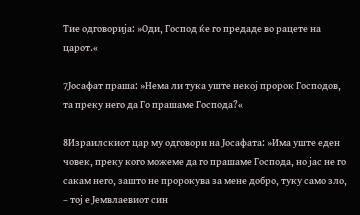Тие одговорија: »Оди, Господ ќе го предаде во рацете на царот.«

7Јосафат праша: »Нема ли тука уште некој пророк Господов, та преку него да Го прашаме Господа?«

8Израилскиот цар му одговори на Јосафата: »Има уште еден човек, преку кого можеме да го прашаме Господа, но јас не го сакам него, зашто не пророкува за мене добро, туку само зло, – тој е Јемвлаевиот син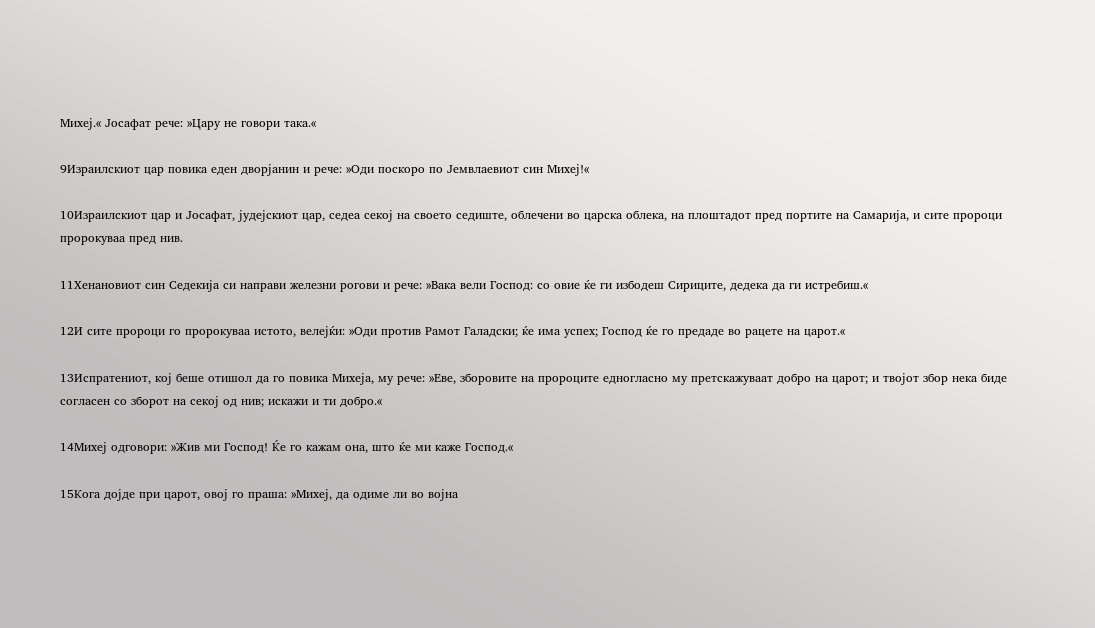Михеј.« Јосафат рече: »Цару не говори така.«

9Израилскиот цар повика еден дворјанин и рече: »Оди поскоро по Јемвлаевиот син Михеј!«

10Израилскиот цар и Јосафат, јудејскиот цар, седеа секој на своето седиште, облечени во царска облека, на плоштадот пред портите на Самарија, и сите пророци пророкуваа пред нив.

11Хенановиот син Седекија си направи железни рогови и рече: »Вака вели Господ: со овие ќе ги избодеш Сириците, дедека да ги истребиш.«

12И сите пророци го пророкуваа истото, велејќи: »Оди против Рамот Галадски; ќе има успех; Господ ќе го предаде во рацете на царот.«

13Испратениот, кој беше отишол да го повика Михеја, му рече: »Еве, зборовите на пророците едногласно му претскажуваат добро на царот; и твојот збор нека биде согласен со зборот на секој од нив; искажи и ти добро.«

14Михеј одговори: »Жив ми Господ! Ќе го кажам она, што ќе ми каже Господ.«

15Кога дојде при царот, овој го праша: »Михеј, да одиме ли во војна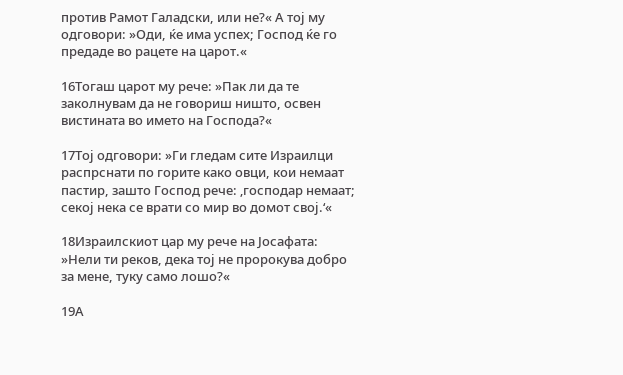против Рамот Галадски, или не?« А тој му одговори: »Оди, ќе има успех; Господ ќе го предаде во рацете на царот.«

16Тогаш царот му рече: »Пак ли да те заколнувам да не говориш ништо, освен вистината во името на Господа?«

17Тој одговори: »Ги гледам сите Израилци распрснати по горите како овци, кои немаат пастир, зашто Господ рече: ‚господар немаат; секој нека се врати со мир во домот свој.‘«

18Израилскиот цар му рече на Јосафата: »Нели ти реков, дека тој не пророкува добро за мене, туку само лошо?«

19А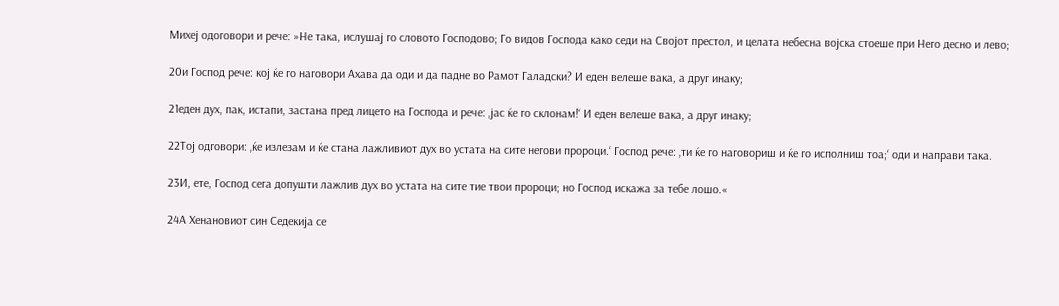Михеј одоговори и рече: »Не така, ислушај го словото Господово; Го видов Господа како седи на Својот престол, и целата небесна војска стоеше при Него десно и лево;

20и Господ рече: кој ќе го наговори Ахава да оди и да падне во Рамот Галадски? И еден велеше вака, а друг инаку;

21еден дух, пак, истапи, застана пред лицето на Господа и рече: ‚јас ќе го склонам!‘ И еден велеше вака, а друг инаку;

22Тој одговори: ‚ќе излезам и ќе стана лажливиот дух во устата на сите негови пророци.‘ Господ рече: ‚ти ќе го наговориш и ќе го исполниш тоа;‘ оди и направи така.

23И, ете, Господ сега допушти лажлив дух во устата на сите тие твои пророци; но Господ искажа за тебе лошо.«

24А Хенановиот син Седекија се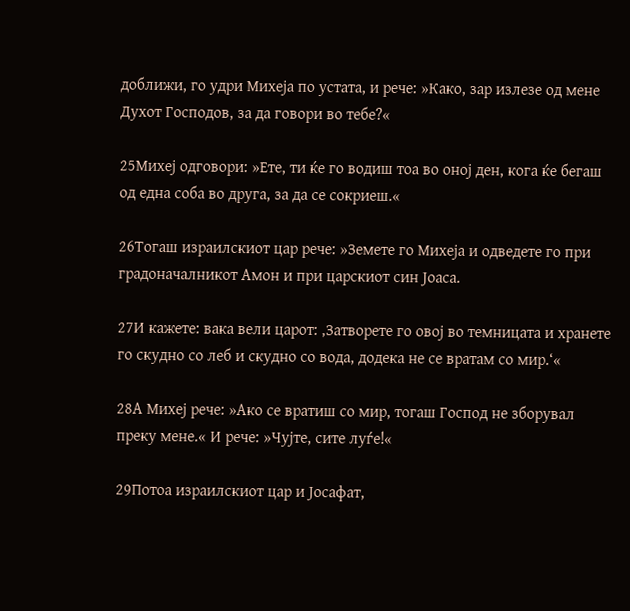доближи, го удри Михеја по устата, и рече: »Како, зар излезе од мене Духот Господов, за да говори во тебе?«

25Михеј одговори: »Ете, ти ќе го водиш тоа во оној ден, кога ќе бегаш од една соба во друга, за да се сокриеш.«

26Тогаш израилскиот цар рече: »Земете го Михеја и одведете го при градоначалникот Амон и при царскиот син Јоаса.

27И кажете: вака вели царот: ‚Затворете го овој во темницата и хранете го скудно со леб и скудно со вода, додека не се вратам со мир.‘«

28А Михеј рече: »Ако се вратиш со мир, тогаш Господ не зборувал преку мене.« И рече: »Чујте, сите луѓе!«

29Потоа израилскиот цар и Јосафат,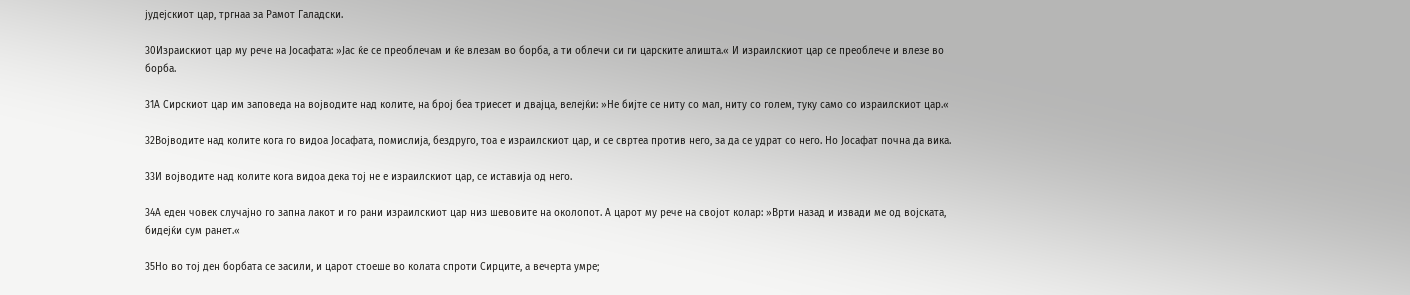јудејскиот цар, тргнаа за Рамот Галадски.

30Израискиот цар му рече на Јосафата: »Јас ќе се преоблечам и ќе влезам во борба, а ти облечи си ги царските алишта.« И израилскиот цар се преоблече и влезе во борба.

31А Сирскиот цар им заповеда на војводите над колите, на број беа триесет и двајца, велејќи: »Не бијте се ниту со мал, ниту со голем, туку само со израилскиот цар.«

32Војводите над колите кога го видоа Јосафата, помислија, бездруго, тоа е израилскиот цар, и се свртеа против него, за да се удрат со него. Но Јосафат почна да вика.

33И војводите над колите кога видоа дека тој не е израилскиот цар, се иставија од него.

34А еден човек случајно го запна лакот и го рани израилскиот цар низ шевовите на околопот. А царот му рече на својот колар: »Врти назад и извади ме од војската, бидејќи сум ранет.«

35Но во тој ден борбата се засили, и царот стоеше во колата спроти Сирците, а вечерта умре;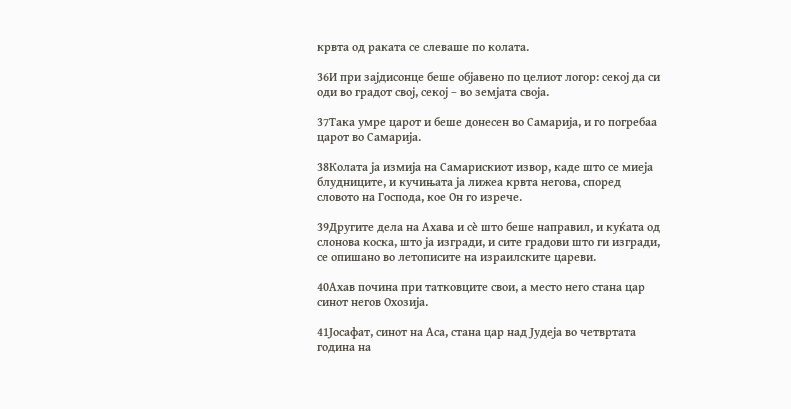крвта од раката се слеваше по колата.

36И при зајдисонце беше објавено по целиот логор: секој да си оди во градот свој, секој – во земјата своја.

37Така умре царот и беше донесен во Самарија, и го погребаа царот во Самарија.

38Колата ја измија на Самарискиот извор, каде што се миеја блудниците, и кучињата ја лижеа крвта негова, според словото на Господа, кое Он го изрече.

39Другите дела на Ахава и сѐ што беше направил, и куќата од слонова коска, што ја изгради, и сите градови што ги изгради, се опишано во летописите на израилските цареви.

40Ахав почина при татковците свои, а место него стана цар синот негов Охозија.

41Јосафат, синот на Аса, стана цар над Јудеја во четвртата година на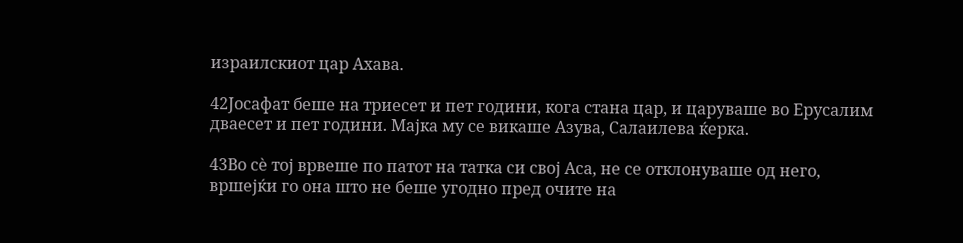израилскиот цар Ахава.

42Јосафат беше на триесет и пет години, кога стана цар, и царуваше во Ерусалим дваесет и пет години. Мајка му се викаше Азува, Салаилева ќерка.

43Во сѐ тој врвеше по патот на татка си свој Аса, не се отклонуваше од него, вршејќи го она што не беше угодно пред очите на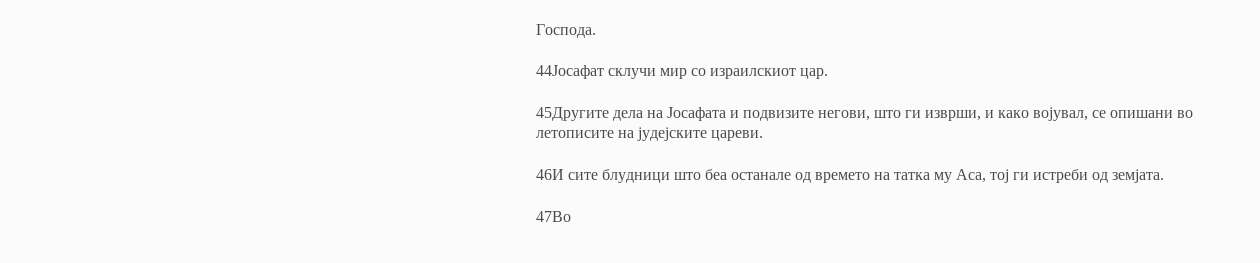Господа.

44Јосафат склучи мир со израилскиот цар.

45Другите дела на Јосафата и подвизите негови, што ги изврши, и како војувал, се опишани во летописите на јудејските цареви.

46И сите блудници што беа останале од времето на татка му Аса, тој ги истреби од земјата.

47Во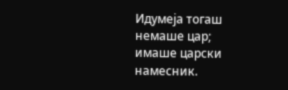Идумеја тогаш немаше цар; имаше царски намесник.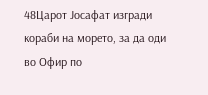48Царот Јосафат изгради кораби на морето, за да оди во Офир по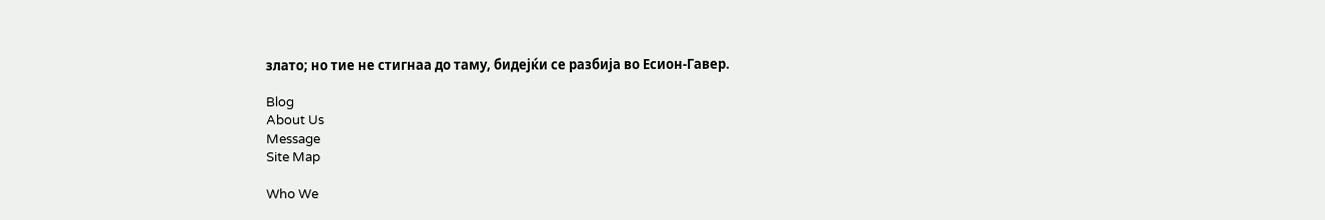злато; но тие не стигнаа до таму, бидејќи се разбија во Есион-Гавер.

Blog
About Us
Message
Site Map

Who We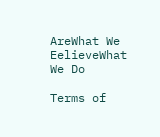AreWhat We EelieveWhat We Do

Terms of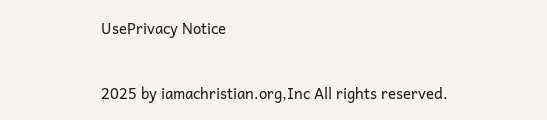UsePrivacy Notice

2025 by iamachristian.org,Inc All rights reserved.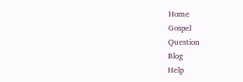Home
Gospel
Question
Blog
Help